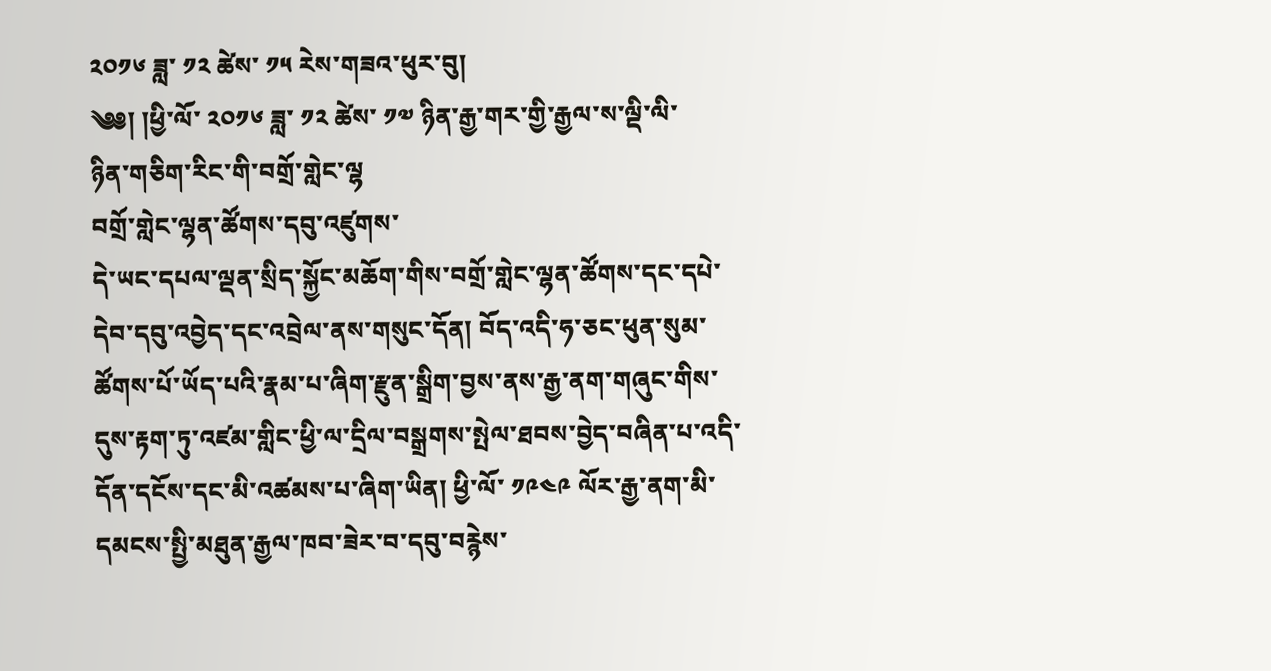༢༠༡༦ ཟླ་ ༡༢ ཚེས་ ༡༥ རེས་གཟའ་ཕུར་བུ།
༄༅། །ཕྱི་ལོ་ ༢༠༡༦ ཟླ་ ༡༢ ཚེས་ ༡༧ ཉིན་རྒྱ་གར་གྱི་རྒྱལ་ས་ལྡི་ལི་
ཉིན་གཅིག་རིང་གི་བགྲོ་གླེང་ལྷ
བགྲོ་གླེང་ལྷན་ཚོགས་དབུ་འཛུགས་
དེ་ཡང་དཔལ་ལྡན་སྲིད་སྐྱོང་མཆོག་གིས་བགྲོ་གླེང་ལྷན་ཚོགས་དང་དཔེ་དེབ་དབུ་འབྱེད་དང་འབྲེལ་ནས་གསུང་དོན། བོད་འདི་ཧ་ཅང་ཕུན་སུམ་ཚོགས་པོ་ཡོད་པའི་རྣམ་པ་ཞིག་རྫུན་སྒྲིག་བྱས་ནས་རྒྱ་ནག་གཞུང་གིས་དུས་རྟག་ཏུ་འཛམ་གླིང་ཕྱི་ལ་དྲིལ་བསྒྲགས་སྤེལ་ཐབས་བྱེད་བཞིན་པ་འདི་དོན་དངོས་དང་མི་འཚམས་པ་ཞིག་ཡིན། ཕྱི་ལོ་ ༡༩༤༩ ལོར་རྒྱ་ནག་མི་དམངས་སྤྱི་མཐུན་རྒྱལ་ཁབ་ཟེར་བ་དབུ་བརྙེས་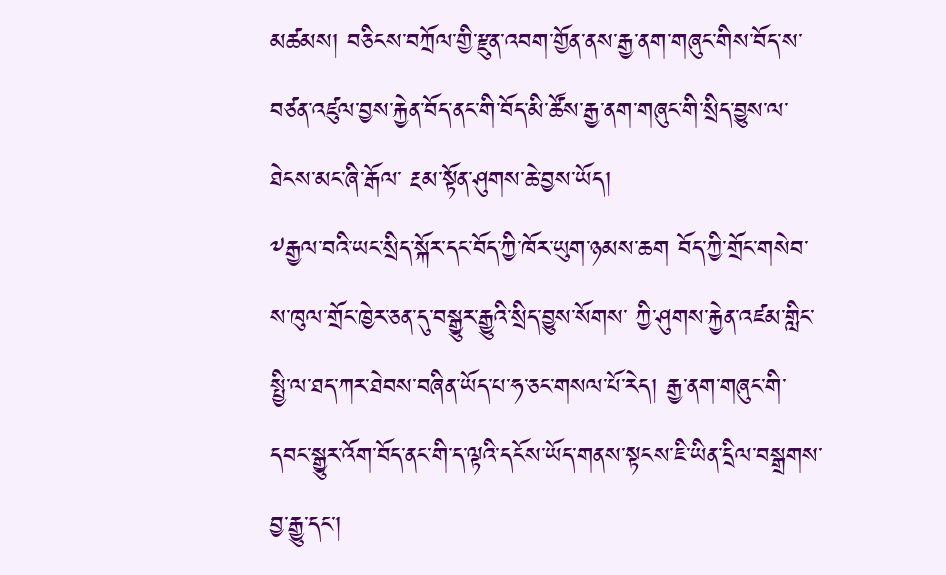མཚམས། བཅིངས་བཀྲོལ་གྱི་རྫུན་འབག་གྱོན་ནས་རྒྱ་ནག་གཞུང་གིས་བོད་ས་བཙན་འཛུལ་བྱས་རྐྱེན་བོད་ནང་གི་བོད་མི་ཚོས་རྒྱ་ནག་གཞུང་གི་སྲིད་བྱུས་ལ་ཐེངས་མང་ཞི་རྒོལ་ རྔམ་སྟོན་ཤུགས་ཆེ་བྱས་ཡོད།
༸རྒྱལ་བའི་ཡང་སྲིད་སྐོར་དང་བོད་ཀྱི་ཁོར་ཡུག་ཉམས་ཆག བོད་ཀྱི་གྲོང་གསེབ་ས་ཁུལ་གྲོང་ཁྱེར་ཅན་དུ་བསྒྱུར་རྒྱུའི་སྲིད་བྱུས་སོགས་ ཀྱི་ཤུགས་རྐྱེན་འཛམ་གླིང་སྤྱི་ལ་ཐད་ཀར་ཐེབས་བཞིན་ཡོད་པ་ཧ་ཅང་གསལ་པོ་རེད། རྒྱ་ནག་གཞུང་གི་དབང་སྒྱུར་འོག་བོད་ནང་གི་ད་ལྟའི་དངོས་ཡོད་གནས་སྟངས་ཇི་ཡིན་དྲིལ་བསྒྲགས་བྱ་རྒྱུ་དང་།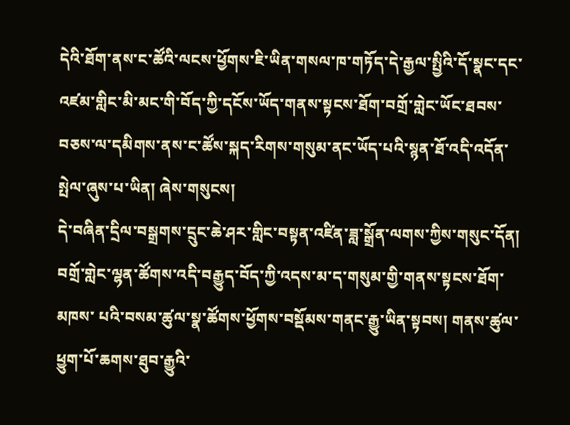དེའི་ཐོག་ནས་ང་ཚོའི་ལངས་ཕྱོགས་ཇི་ཡིན་གསལ་ཁ་གཏོད་དེ་རྒྱལ་སྤྱིའི་དོ་སྣང་དང་འཛམ་གླིང་མི་མང་གི་བོད་ཀྱི་དངོས་ཡོད་གནས་སྟངས་ཐོག་བགྲོ་གླེང་ཡོང་ཐབས་བཅས་ལ་དམིགས་ནས་ང་ཚོས་སྐད་རིགས་གསུམ་ནང་ཡོད་པའི་སྙན་ཐོ་འདི་འདོན་སྤེལ་ཞུས་པ་ཡིན། ཞེས་གསུངས།
དེ་བཞིན་དྲིལ་བསྒྲགས་དྲུང་ཆེ་ཤར་གླིང་བསྟན་འཛིན་ཟླ་སྒྲོན་ལགས་ཀྱིས་གསུང་དོན། བགྲོ་གླེང་ལྷན་ཚོགས་འདི་བརྒྱུད་བོད་ཀྱི་འདས་མ་ད་གསུམ་གྱི་གནས་སྟངས་ཐོག་མཁས་ པའི་བསམ་ཚུལ་སྣ་ཚོགས་ཕྱོགས་བསྡོམས་གནང་རྒྱུ་ཡིན་སྟབས། གནས་ཚུལ་ཕྱུག་པོ་ཆགས་ཐུབ་རྒྱུའི་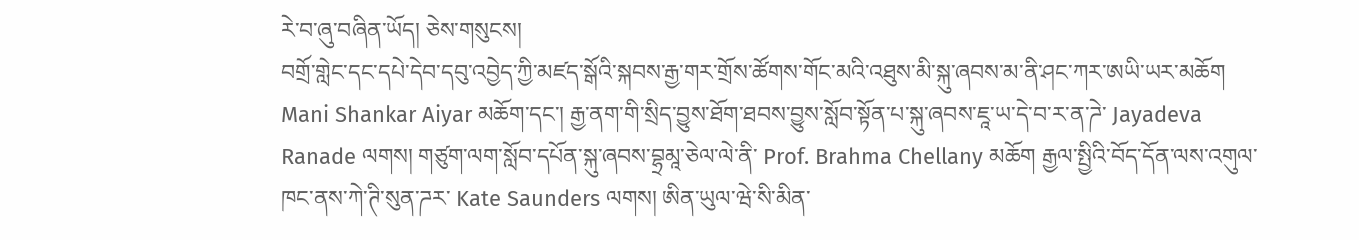རེ་བ་ཞུ་བཞིན་ཡོད། ཅེས་གསུངས།
བགྲོ་གླེང་དང་དཔེ་དེབ་དབུ་འབྱེད་ཀྱི་མཛད་སྒོའི་སྐབས་རྒྱ་གར་གྲོས་ཚོགས་གོང་མའི་འཐུས་མི་སྐུ་ཞབས་མ་ནི་ཤང་ཀར་ཨཡི་ཡར་མཆོག Mani Shankar Aiyar མཆོག་དང་། རྒྱ་ནག་གི་སྲིད་བྱུས་ཐོག་ཐབས་བྱུས་སློབ་སྟོན་པ་སྐུ་ཞབས་ཇཱ་ཡ་དེ་བ་ར་ན་ཌེ་ Jayadeva Ranade ལགས། གཙུག་ལག་སློབ་དཔོན་སྐུ་ཞབས་བྷྲམཱ་ཅེལ་ལེ་ནི་ Prof. Brahma Chellany མཆོག རྒྱལ་སྤྱིའི་བོད་དོན་ལས་འགུལ་ཁང་ནས་ཀེ་ཊི་སུན་ཌར་ Kate Saunders ལགས། ཨིན་ཡུལ་ཝེ་སི་མིན་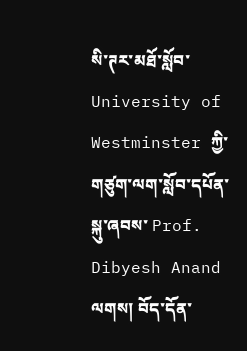སི་ཊར་མཐོ་སློབ་ University of Westminster ཀྱི་གཙུག་ལག་སློབ་དཔོན་སྐུ་ཞབས་ Prof. Dibyesh Anand ལགས། བོད་དོན་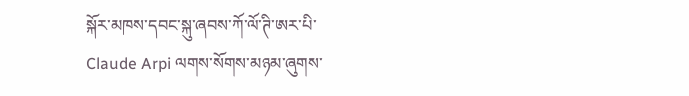སྐོར་མཁས་དབང་སྐུ་ཞབས་ཀོ་ལོ་ཊི་ཨར་པི་ Claude Arpi ལགས་སོགས་མཉམ་ཞུགས་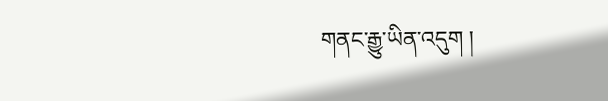གནང་རྒྱུ་ཡིན་འདུག །